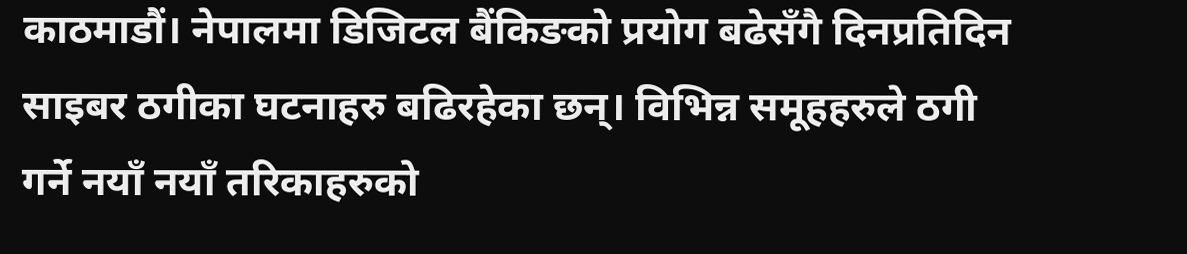काठमाडौं। नेपालमा डिजिटल बैंकिङको प्रयोग बढेसँगै दिनप्रतिदिन साइबर ठगीका घटनाहरु बढिरहेका छन्। विभिन्न समूहहरुले ठगी गर्ने नयाँ नयाँ तरिकाहरुको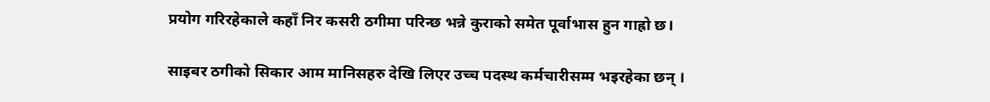प्रयोग गरिरहेकाले कहाँ निर कसरी ठगीमा परिन्छ भन्ने कुराको समेत पूर्वाभास हुन गाह्रो छ।

साइबर ठगीको सिकार आम मानिसहरु देखि लिएर उच्च पदस्थ कर्मचारीसम्म भइरहेका छन् ।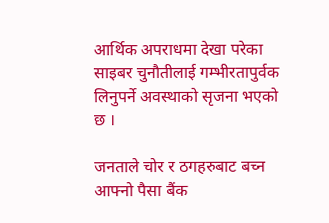आर्थिक अपराधमा देखा परेका साइबर चुनौतीलाई गम्भीरतापुर्वक लिनुपर्ने अवस्थाको सृजना भएको छ ।

जनताले चोर र ठगहरुबाट बच्न आफ्नो पैसा बैंक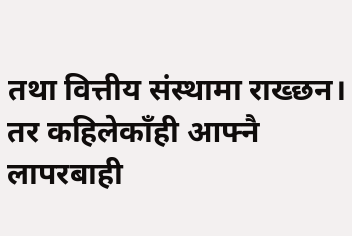तथा वित्तीय संस्थामा राख्छन। तर कहिलेकाँही आफ्नै लापरबाही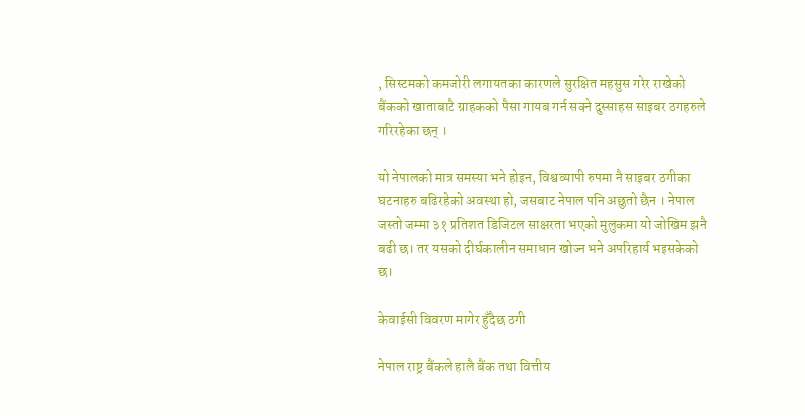, सिस्टमको कमजोरी लगायतका कारणले सुरक्षित महसुस गरेर राखेको बैंकको खाताबाटै ग्राहकको पैसा गायब गर्न सक्ने दुस्साहस साइबर ठगहरुले गरिरहेका छन् ।

यो नेपालको मात्र समस्या भने होइन, विश्वव्यापी रुपमा नै साइबर ठगीका घटनाहरु बढिरहेको अवस्था हो, जसबाट नेपाल पनि अछुतो छैन । नेपाल जस्तो जम्मा ३१ प्रतिशत डिजिटल साक्षरता भएको मुलुकमा यो जोखिम झनै बढी छ। तर यसको दीर्घकालीन समाधान खोज्न भने अपरिहार्य भइसकेको छ।

केवाईसी विवरण मागेर हुँदैछ ठगी

नेपाल राष्ट्र बैंकले हालै बैंक तथा वित्तीय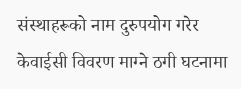संस्थाहरूको नाम दुरुपयोग गरेर केवाईसी विवरण माग्ने ठगी घटनामा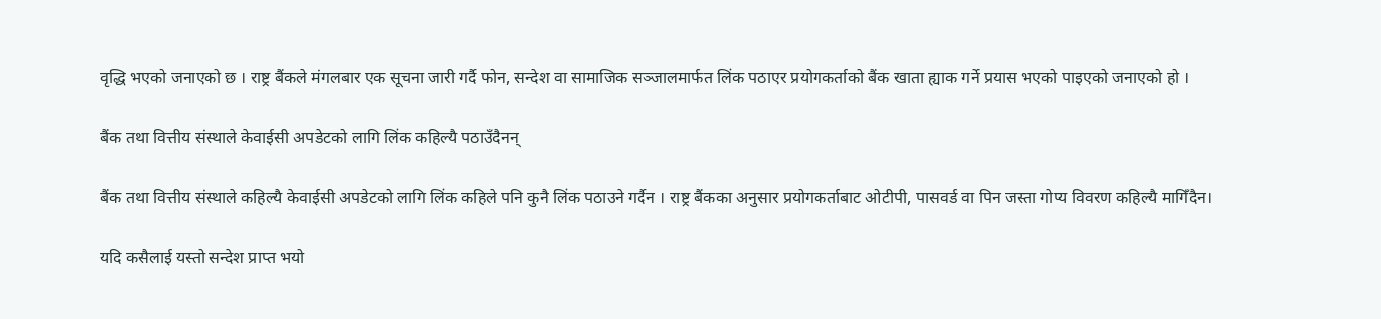वृद्धि भएको जनाएको छ । राष्ट्र बैंकले मंगलबार एक सूचना जारी गर्दै फोन, सन्देश वा सामाजिक सञ्जालमार्फत लिंक पठाएर प्रयोगकर्ताको बैंक खाता ह्याक गर्ने प्रयास भएको पाइएको जनाएको हो ।

बैंक तथा वित्तीय संस्थाले केवाईसी अपडेटको लागि लिंक कहिल्यै पठाउँदैनन्

बैंक तथा वित्तीय संस्थाले कहिल्यै केवाईसी अपडेटको लागि लिंक कहिले पनि कुनै लिंक पठाउने गर्दैन । राष्ट्र बैंकका अनुसार प्रयोगकर्ताबाट ओटीपी, पासवर्ड वा पिन जस्ता गोप्य विवरण कहिल्यै मागिँदैन।

यदि कसैलाई यस्तो सन्देश प्राप्त भयो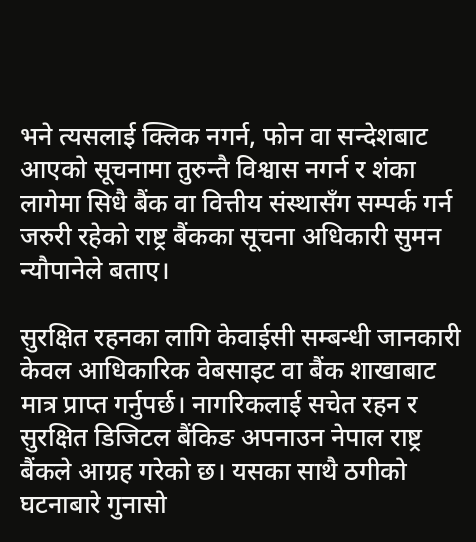भने त्यसलाई क्लिक नगर्न, फोन वा सन्देशबाट आएको सूचनामा तुरुन्तै विश्वास नगर्न र शंका लागेमा सिधै बैंक वा वित्तीय संस्थासँग सम्पर्क गर्न जरुरी रहेको राष्ट्र बैंकका सूचना अधिकारी सुमन न्यौपानेले बताए।

सुरक्षित रहनका लागि केवाईसी सम्बन्धी जानकारी केवल आधिकारिक वेबसाइट वा बैंक शाखाबाट मात्र प्राप्त गर्नुपर्छ। नागरिकलाई सचेत रहन र सुरक्षित डिजिटल बैंकिङ अपनाउन नेपाल राष्ट्र बैंकले आग्रह गरेको छ। यसका साथै ठगीको घटनाबारे गुनासो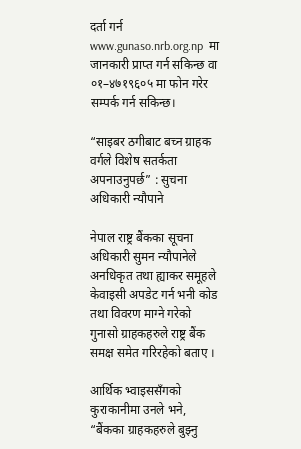दर्ता गर्न  www.gunaso.nrb.org.np  मा जानकारी प्राप्त गर्न सकिन्छ वा ०१–४७१९६०५ मा फोन गरेर सम्पर्क गर्न सकिन्छ।

“साइबर ठगीबाट बच्न ग्राहक वर्गले विशेष सतर्कता अपनाउनुपर्छ” : सुचना अधिकारी न्यौपाने

नेपाल राष्ट्र बैंकका सूचना अधिकारी सुमन न्यौपानेले अनधिकृत तथा ह्याकर समूहले केवाइसी अपडेट गर्न भनी कोड तथा विवरण माग्ने गरेको गुनासो ग्राहकहरुले राष्ट्र बैंक समक्ष समेत गरिरहेको बताए ।

आर्थिक भ्वाइससँगको कुराकानीमा उनले भने, “बैंकका ग्राहकहरुले बुझ्नु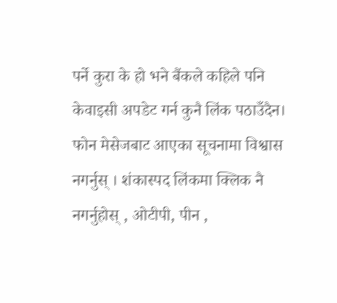पर्ने कुरा के हो भने बैंकले कहिले पनि केवाइसी अपडेट गर्न कुनै लिंक पठाउँदैन। फोन मेसेजबाट आएका सूचनामा विश्वास नगर्नुस् । शंकास्पद लिंकमा क्लिक नै नगर्नुहोस् , ओटीपी, पीन ,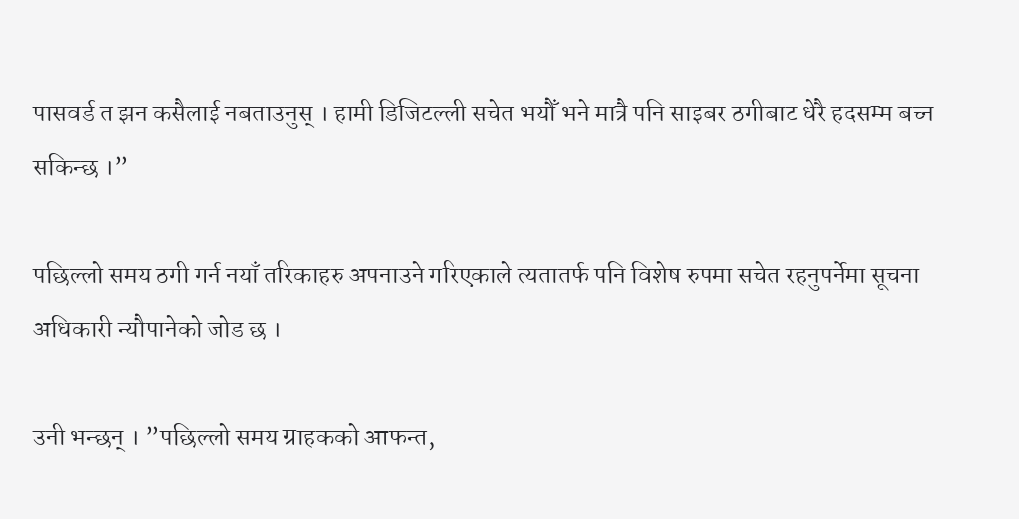पासवर्ड त झन कसैलाई नबताउनुस् । हामी डिजिटल्ली सचेत भयौँ भने मात्रै पनि साइबर ठगीबाट धेरै हदसम्म बच्न सकिन्छ ।”

पछिल्लो समय ठगी गर्न नयाँ तरिकाहरु अपनाउने गरिएकाले त्यतातर्फ पनि विशेष रुपमा सचेत रहनुपर्नेमा सूचना अधिकारी न्यौपानेको जोड छ ।

उनी भन्छन् । ”पछिल्लो समय ग्राहकको आफन्त,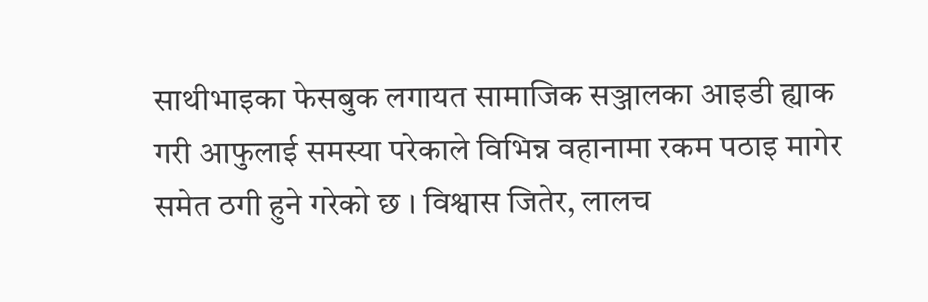साथीभाइका फेसबुक लगायत सामाजिक सञ्जालका आइडी ह्याक गरी आफुलाई समस्या परेकाले विभिन्न वहानामा रकम पठाइ मागेर समेत ठगी हुने गरेको छ । विश्वास जितेर, लालच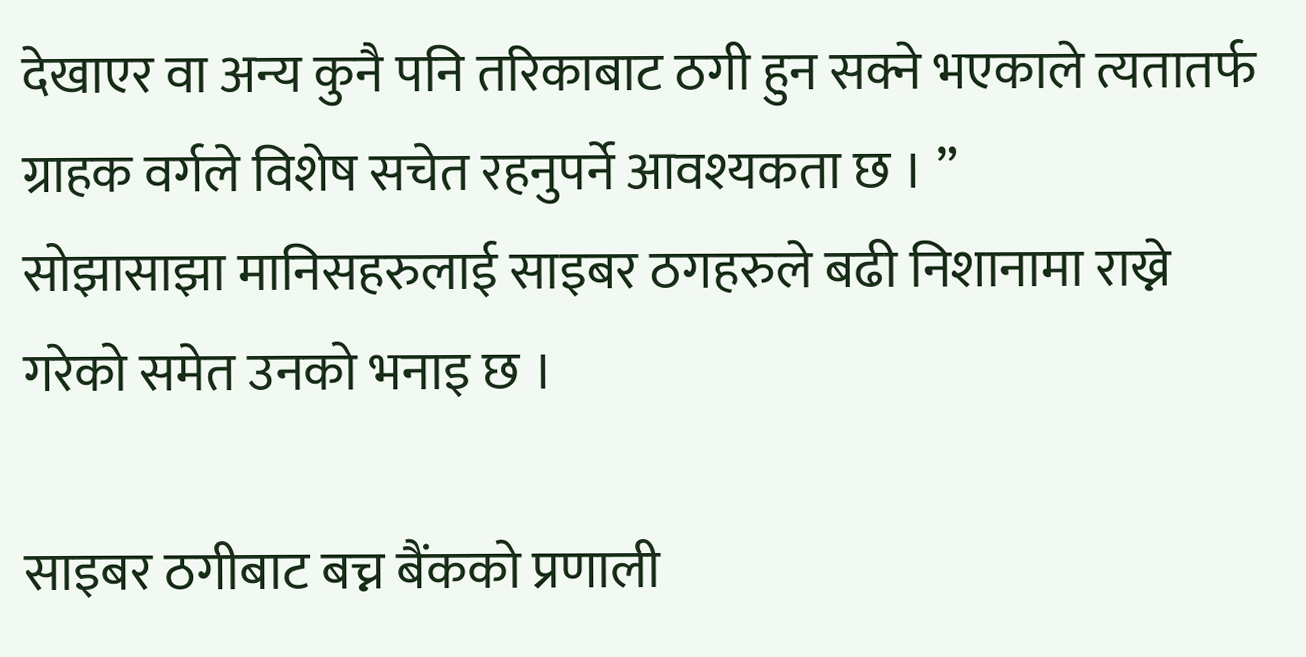देखाएर वा अन्य कुनै पनि तरिकाबाट ठगी हुन सक्ने भएकाले त्यतातर्फ ग्राहक वर्गले विशेष सचेत रहनुपर्ने आवश्यकता छ । ”
सोझासाझा मानिसहरुलाई साइबर ठगहरुले बढी निशानामा राख्ने गरेको समेत उनको भनाइ छ ।

साइबर ठगीबाट बच्न बैंकको प्रणाली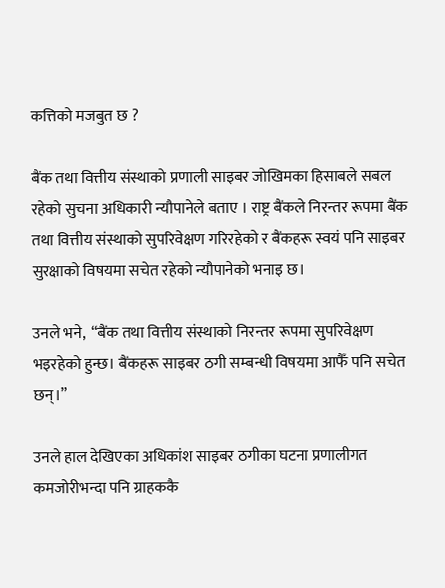कत्तिको मजबुत छ ?

बैंक तथा वित्तीय संस्थाको प्रणाली साइबर जोखिमका हिसाबले सबल रहेको सुचना अधिकारी न्यौपानेले बताए । राष्ट्र बैंकले निरन्तर रूपमा बैंक तथा वित्तीय संस्थाको सुपरिवेक्षण गरिरहेको र बैंकहरू स्वयं पनि साइबर सुरक्षाको विषयमा सचेत रहेको न्यौपानेको भनाइ छ।

उनले भने,  “बैंक तथा वित्तीय संस्थाको निरन्तर रूपमा सुपरिवेक्षण भइरहेको हुन्छ। बैंकहरू साइबर ठगी सम्बन्धी विषयमा आफैँ पनि सचेत छन्।”

उनले हाल देखिएका अधिकांश साइबर ठगीका घटना प्रणालीगत कमजोरीभन्दा पनि ग्राहककै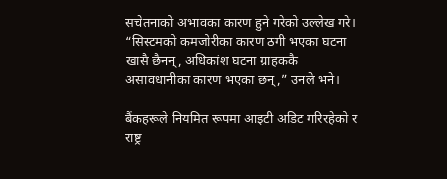सचेतनाको अभावका कारण हुने गरेको उल्लेख गरे। “सिस्टमको कमजोरीका कारण ठगी भएका घटना खासै छैनन्, अधिकांश घटना ग्राहककै असावधानीका कारण भएका छन्,” उनले भने।

बैंकहरूले नियमित रूपमा आइटी अडिट गरिरहेको र राष्ट्र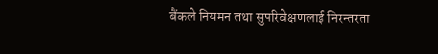बैंकले नियमन तथा सुपरिवेक्षणलाई निरन्तरता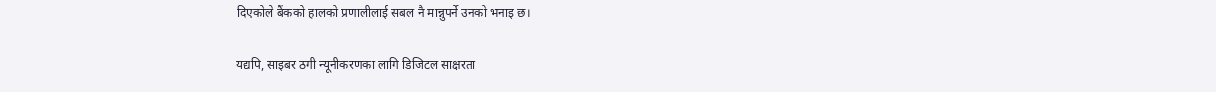दिएकोले बैंकको हालको प्रणालीलाई सबल नै मान्नुपर्ने उनको भनाइ छ।

यद्यपि, साइबर ठगी न्यूनीकरणका लागि डिजिटल साक्षरता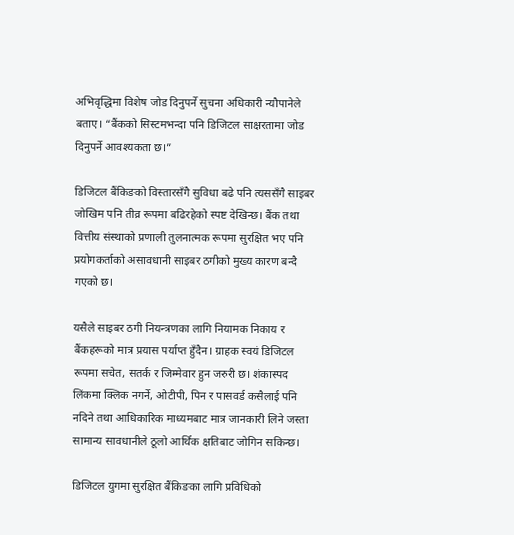अभिवृद्धिमा विशेष जोड दिनुपर्ने सुचना अधिकारी न्यौपानेले बताए। “बैंकको सिस्टमभन्दा पनि डिजिटल साक्षरतामा जोड दिनुपर्ने आवश्यकता छ।”

डिजिटल बैंकिङको विस्तारसँगै सुविधा बढे पनि त्यससँगै साइबर जोखिम पनि तीव्र रूपमा बढिरहेको स्पष्ट देखिन्छ। बैंक तथा वित्तीय संस्थाको प्रणाली तुलनात्मक रूपमा सुरक्षित भए पनि प्रयोगकर्ताको असावधानी साइबर ठगीको मुख्य कारण बन्दै गएको छ।

यसैले साइबर ठगी नियन्त्रणका लागि नियामक निकाय र बैंकहरूको मात्र प्रयास पर्याप्त हुँदैन। ग्राहक स्वयं डिजिटल रूपमा सचेत, सतर्क र जिम्मेवार हुन जरुरी छ। शंकास्पद लिंकमा क्लिक नगर्ने, ओटीपी, पिन र पासवर्ड कसैलाई पनि नदिने तथा आधिकारिक माध्यमबाट मात्र जानकारी लिने जस्ता सामान्य सावधानीले ठूलो आर्थिक क्षतिबाट जोगिन सकिन्छ।

डिजिटल युगमा सुरक्षित बैंकिङका लागि प्रविधिको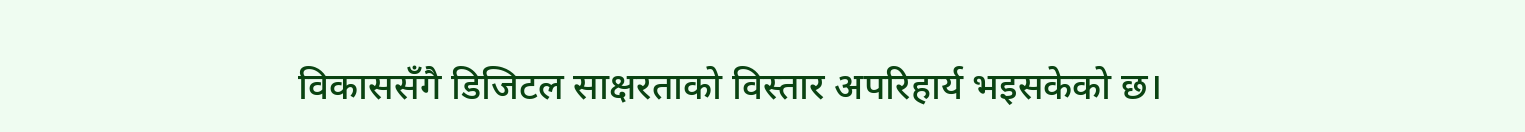विकाससँगै डिजिटल साक्षरताको विस्तार अपरिहार्य भइसकेको छ।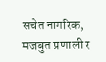सचेत नागरिक, मजबुत प्रणाली र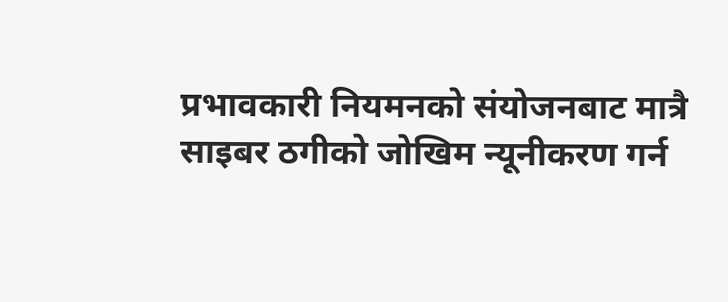प्रभावकारी नियमनको संयोजनबाट मात्रै साइबर ठगीको जोखिम न्यूनीकरण गर्न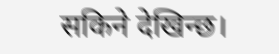सकिने देखिन्छ।